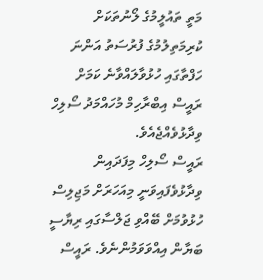މަތީ ތައުލީމުގެ ލޯނުތަކަށް ކުރިމަތިލުމުގެ ފުރުސަތު އަންނަ ހަފްތާގައި ހުޅުވާލައްވާނެ ކަމަށް ރައީސް އިބްރާހިމް މުހައްމަދު ސޯލިހް ވިދާޅުވެއްޖެއެވެ.
ރައީސް ސޯލިހް މިފަދައިން ވިދާޅުވެފައިވަނީ މިއަހަރަށް މަޖިލިސް ހުޅުވުމަށް ބޭއްވި ޖަލްސާގައި ރިޔާސީ ބަޔާން އިއްވަވަމުންނެވެ. ރައީސް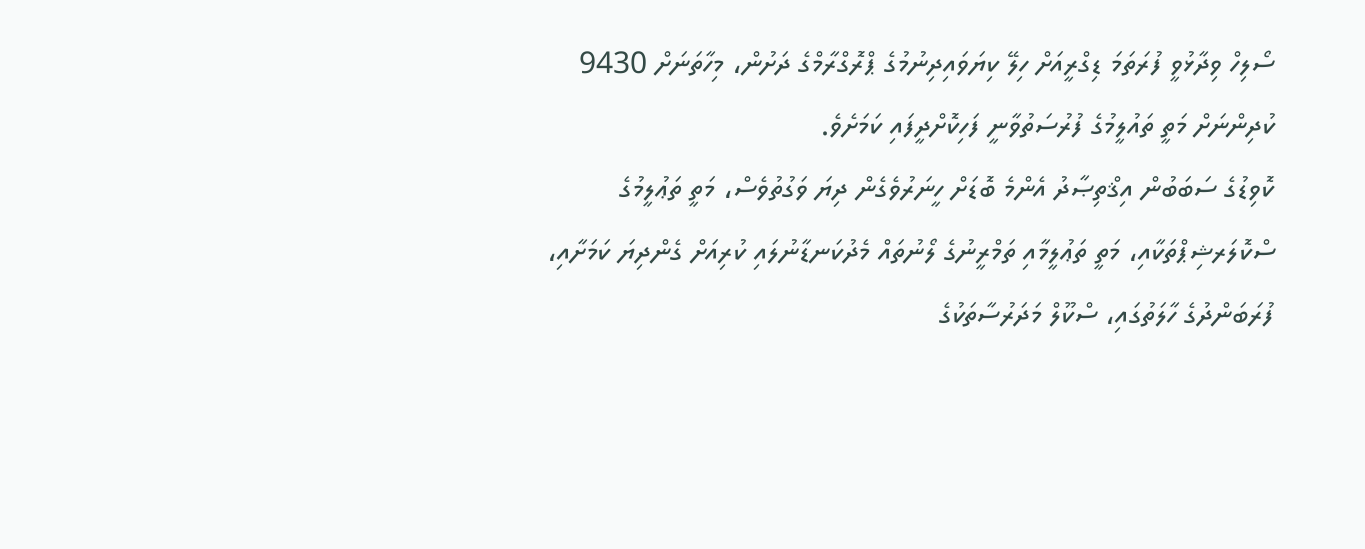ސޯލިހް ވިދާޅުވީ ފުރަތަމަ ޑިގްރީއަށް ހިލޭ ކިޔަވައިދިނުމުގެ ޕްރޮގްރާމްގެ ދަށުން، މިހާތަނަށް 9430 ކުދިންނަށް މަތީ ތައުލީމުގެ ފުރުސަތުވާނީ ފަހިކޮށްދީފައި ކަމަށެވެ.
ކޮވިޑުގެ ސަބަބުން އިޤްތިޞާދު އެންމެ ބޮޑަށް ހީނަރުވެގެން ދިޔަ ވަގުތުވެސް، މަތީ ތަޢުލީމުގެ ސްކޮލަރޝިޕްތަކާއި، މަތީ ތަޢުލީމާއި ތަމްރީނުގެ ލޯނުތައް މެދުކަނޑާނުލައި ކުރިއަށް ގެންދިޔަ ކަމަށާއި، ފުރަބަންދުގެ ހާލަތުގައި، ސްކޫލް މަދަރުސާތަކުގެ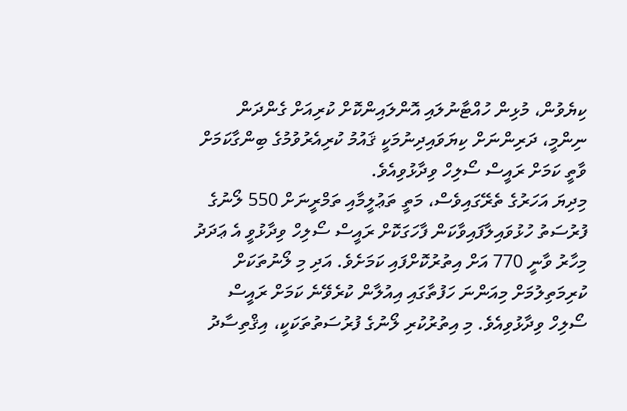ކިޔެވުން، މުޅިން ހުއްޓާނުލައި އޮންލައިންކޮށް ކުރިއަށް ގެންދަން ނިންމީ، ދަރިންނަށް ކިޔަވައިދިނުމަކީ ޤައުމު ކުރިއެރުވުމުގެ ބިންގާކަމަށް ވާތީ ކަމަށް ރައީސް ސޯލިހް ވިދާޅުވިއެވެ.
މިދިޔަ އަހަރުގެ ތެރޭގައިވެސް، މަތީ ތަޢުލީމާއި ތަމްރީނަށް 550 ލޯނުގެ ފުރުސަތު ހުޅުވައިލާފައިވާކަން ފާހަގަކޮށް ރައީސް ސޯލިހް ވިދާޅުވީ އެ ޢަދަދު މިހާރު ވާނީ 770 އަށް އިތުރުކޮށްފައި ކަމަށެވެ. އަދި މި ލޯނުތަކަށް ކުރިމަތިލުމަށް މިއަންނަ ހަފުތާގައި އިއުލާން ކުރެވޭނެ ކަމަށް ރައީސް ސޯލިހް ވިދާޅުވިއެވެ. މި އިތުރުކުރި ލޯނުގެ ފުރުސަތުތަކަކީ، އިޤްތިސާދު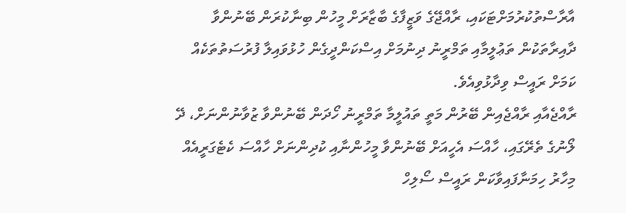އާރާސްތުކުރުމަށްޓަކައި، ރާއްޖޭގެ ވަޒީފާގެ ބާޒާރަށް މީހުން ބިނާކުރަން ބޭނުންވާ ދާއިރާތަކުން ތަޢުލީމާއި ތަމްރީނު ދިނުމަށް އިސްކަންދީގެން ހުޅުވައިލާ ފުރުސަތުތަކެއް ކަމަށް ރައީސް ވިދާޅުވިއެވެ.
ރާއްޖެއާއި ރާއްޖެއިން ބޭރުން މަތީ ތައުލީމާ ތަމްރީނު ހޯދަން ބޭނުންވާ ޒުވާނުންނަށް، ދޭ ލޯނުގެ ތެރޭގައި، ހާއްސަ އެހީއަށް ބޭނުންވާ މީހުންނާއި ކުދިންނަށް ހާއްސަ ކެޓެގަރީއެއް މިހާރު ހިމަނާފައިވާކަން ރައީސް ސޯލިހް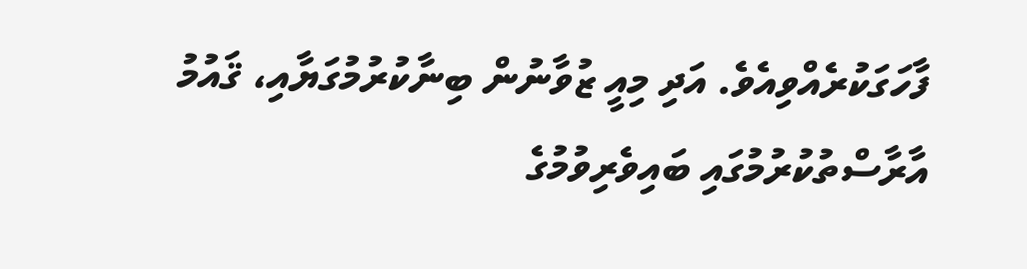ފާހަގަކުރެއްވިއެވެ. އަދި މިއީ ޒުވާނުން ބިނާކުރުމުގަޔާއި، ޤައުމު އާރާސްތުކުރުމުގައި ބައިވެރިވުމުގެ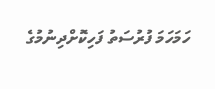ހަމަހަމަ ފުރުސަތު ފަހިކޮށްދިނުމުގެ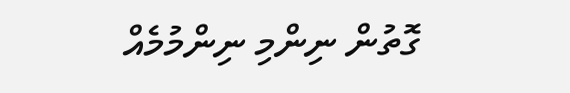ގޮތުން ނިންމި ނިންމުމެއް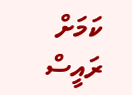ކަމަށް ރައީސް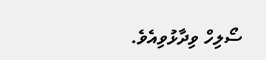ސޯލިހް ވިދާޅުވިއެވެ.